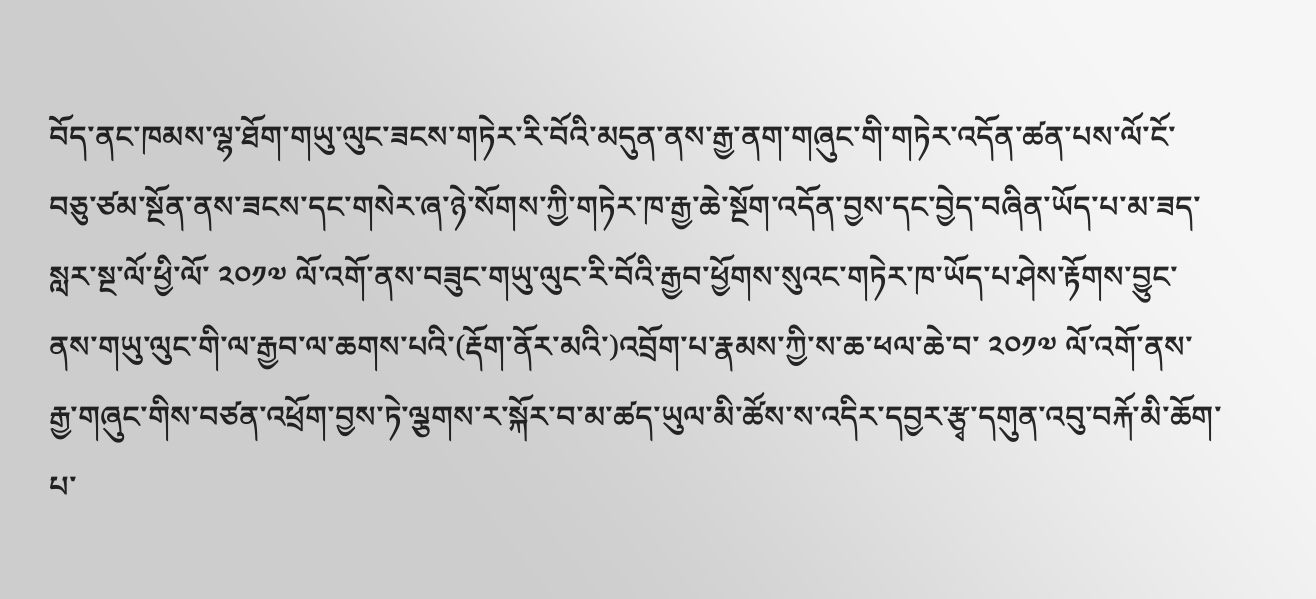བོད་ནང་ཁམས་ལྷ་ཐོག་གཡུ་ལུང་ཟངས་གཏེར་རི་བོའི་མདུན་ནས་རྒྱ་ནག་གཞུང་གི་གཏེར་འདོན་ཚན་པས་ལོ་ངོ་བཅུ་ཙམ་སྔོན་ནས་ཟངས་དང་གསེར་ཞ་ཉེ་སོགས་ཀྱི་གཏེར་ཁ་རྒྱ་ཆེ་སྔོག་འདོན་བྱས་དང་བྱེད་བཞིན་ཡོད་པ་མ་ཟད་སླར་སྔ་ལོ་ཕྱི་ལོ་ ༢༠༡༧ ལོ་འགོ་ནས་བཟུང་གཡུ་ལུང་རི་བོའི་རྒྱབ་ཕྱོགས་སུའང་གཏེར་ཁ་ཡོད་པ་ཤེས་རྟོགས་བྱུང་ནས་གཡུ་ལུང་གི་ལ་རྒྱབ་ལ་ཆགས་པའི་(རྡོག་ནོར་མའི་)འབྲོག་པ་རྣམས་ཀྱི་ས་ཆ་ཕལ་ཆེ་བ་ ༢༠༡༧ ལོ་འགོ་ནས་རྒྱ་གཞུང་གིས་བཙན་འཕྲོག་བྱས་ཏེ་ལྕགས་ར་སྐོར་བ་མ་ཚད་ཡུལ་མི་ཚོས་ས་འདིར་དབྱར་རྩྭ་དགུན་འབུ་བརྐོ་མི་ཆོག་པ་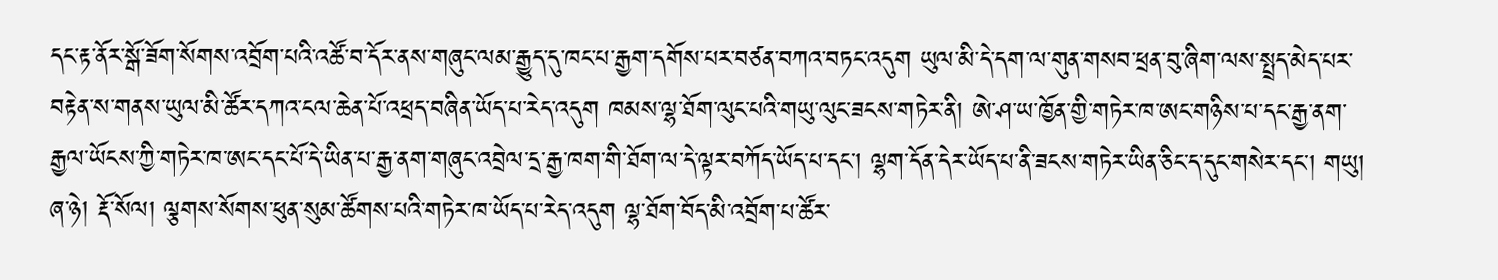དང་རྟ་ནོར་སྒོ་ཟོག་སོགས་འབྲོག་པའི་འཚོ་བ་དོར་ནས་གཞུང་ལམ་རྒྱུད་དུ་ཁང་པ་རྒྱག་དགོས་པར་བཙན་བཀའ་བཏང་འདུག ཡུལ་མི་དེ་དག་ལ་གུན་གསབ་ཕྲན་བུ་ཞིག་ལས་སྤྲད་མེད་པར་བརྟེན་ས་གནས་ཡུལ་མི་ཚོར་དཀའ་ངལ་ཆེན་པོ་འཕྲད་བཞིན་ཡོད་པ་རེད་འདུག ཁམས་ལྷ་ཐོག་ལུང་པའི་གཡུ་ལུང་ཟངས་གཏེར་ནི། ཨེ་ཤ་ཡ་ཁྱོན་གྱི་གཏེར་ཁ་ཨང་གཉིས་པ་དང་རྒྱ་ནག་རྒྱལ་ཡོངས་ཀྱི་གཏེར་ཁ་ཨང་དང་པོ་དེ་ཡིན་པ་རྒྱ་ནག་གཞུང་འབྲེལ་དྲ་རྒྱ་ཁག་གི་ཐོག་ལ་དེ་ལྟར་བཀོད་ཡོད་པ་དང་། ལྷག་དོན་དེར་ཡོད་པ་ནི་ཟངས་གཏེར་ཡིན་ཅིང་ད་དུང་གསེར་དང་། གཡུ། ཞ་ཉེ། རྡོ་སོལ། ལྕགས་སོགས་ཕུན་སུམ་ཚོགས་པའི་གཏེར་ཁ་ཡོད་པ་རེད་འདུག ལྷ་ཐོག་བོད་མི་འབྲོག་པ་ཚོར་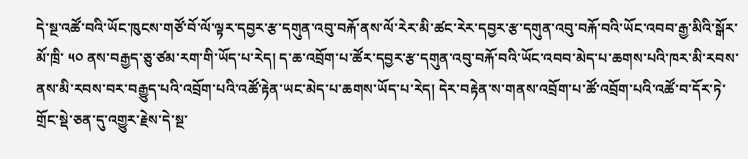དེ་སྔ་འཚོ་བའི་ཡོང་ཁུངས་གཙོ་བོ་ལོ་ལྟར་དབྱར་རྩ་དགུན་འབུ་བརྐོ་ནས་ལོ་རེར་མི་ཚང་རེར་དབྱར་རྩ་དགུན་འབུ་བརྐོ་བའི་ཡོང་འབབ་རྒྱ་མིའི་སྒོར་མོ་ཁྲི་ ༥༠ ནས་བརྒྱད་ཅུ་ཙམ་རག་གི་ཡོད་པ་རེད། ད་ཆ་འབྲོག་པ་ཚོར་དབྱར་རྩ་དགུན་འབུ་བརྐོ་བའི་ཡོང་འབབ་མེད་པ་ཆགས་པའི་ཁར་མི་རབས་ནས་མི་རབས་བར་བརྒྱུད་པའི་འབྲོག་པའི་འཚོ་རྟེན་ཡང་མེད་པ་ཆགས་ཡོད་པ་རེད། དེར་བརྟེན་ས་གནས་འབྲོག་པ་ཚོ་འབྲོག་པའི་འཚོ་བ་དོར་ཏེ་གྲོང་སྡེ་ཅན་དུ་འགྱུར་རྗེས་དེ་སྔ་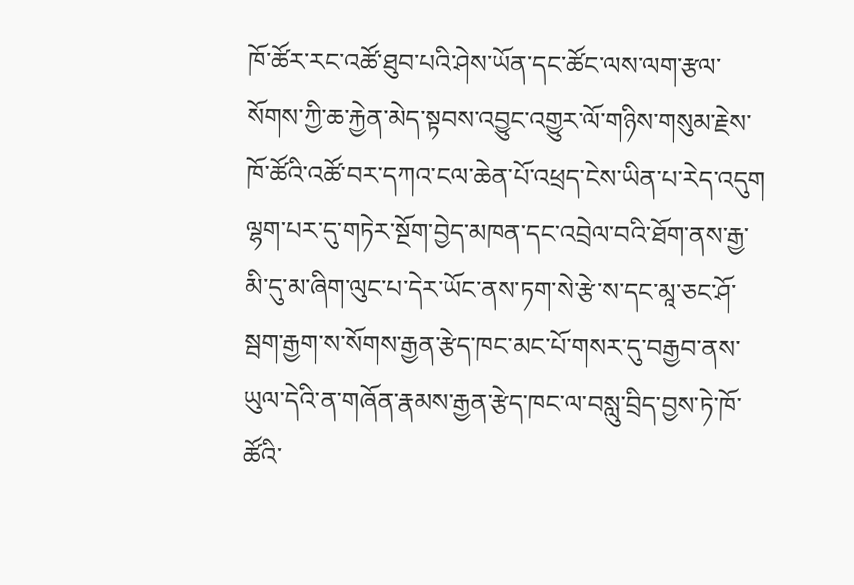ཁོ་ཚོར་རང་འཚོ་ཐུབ་པའི་ཤེས་ཡོན་དང་ཚོང་ལས་ལག་རྩལ་སོགས་ཀྱི་ཆ་རྐྱེན་མེད་སྟབས་འབྱུང་འགྱུར་ལོ་གཉིས་གསུམ་རྗེས་ཁོ་ཚོའི་འཚོ་བར་དཀའ་ངལ་ཆེན་པོ་འཕྲད་ངེས་ཡིན་པ་རེད་འདུག ལྷག་པར་དུ་གཏེར་སྔོག་བྱེད་མཁན་དང་འབྲེལ་བའི་ཐོག་ནས་རྒྱ་མི་དུ་མ་ཞིག་ལུང་པ་དེར་ཡོང་ནས་ཏག་སེ་རྩེ་ས་དང་མཱ་ཅང་ཤོ་སྦག་རྒྱག་ས་སོགས་རྒྱན་རྩེད་ཁང་མང་པོ་གསར་དུ་བརྒྱབ་ནས་ཡུལ་དེའི་ན་གཞོན་རྣམས་རྒྱན་རྩེད་ཁང་ལ་བསླུ་བྲིད་བྱས་ཏེ་ཁོ་ཚོའི་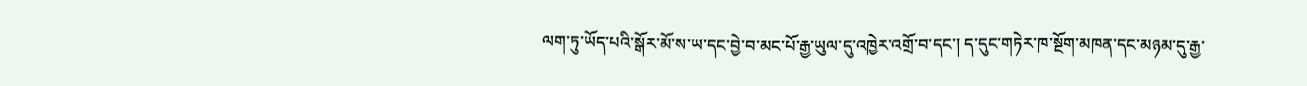ལག་ཏུ་ཡོད་པའི་སྒོར་མོ་ས་ཡ་དང་བྱེ་བ་མང་པོ་རྒྱ་ཡུལ་དུ་འཁྱེར་འགྲོ་བ་དང་། ད་དུང་གཏེར་ཁ་སྔོག་མཁན་དང་མཉམ་དུ་རྒྱ་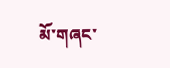མོ་གཞང་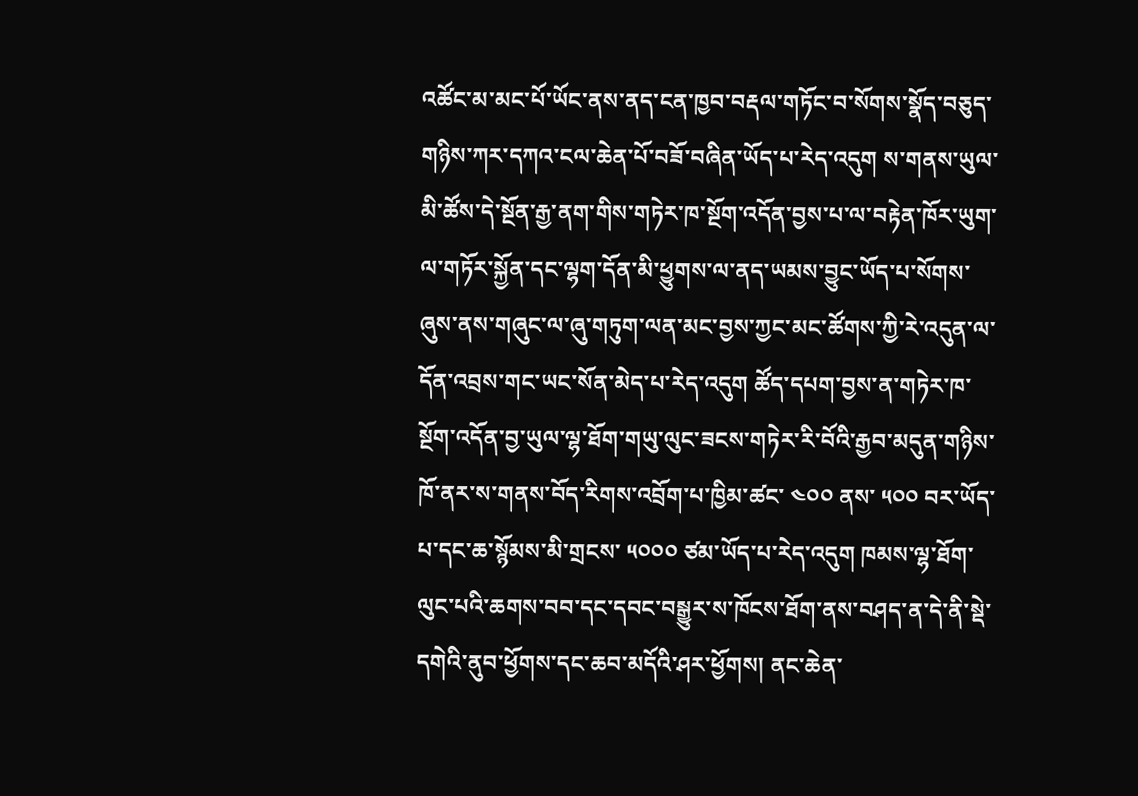འཚོང་མ་མང་པོ་ཡོང་ནས་ནད་ངན་ཁྱབ་བརྡལ་གཏོང་བ་སོགས་སྣོད་བཅུད་གཉིས་ཀར་དཀའ་ངལ་ཆེན་པོ་བཟོ་བཞིན་ཡོད་པ་རེད་འདུག ས་གནས་ཡུལ་མི་ཚོས་དེ་སྔོན་རྒྱ་ནག་གིས་གཏེར་ཁ་སྔོག་འདོན་བྱས་པ་ལ་བརྟེན་ཁོར་ཡུག་ལ་གཏོར་སྐྱོན་དང་ལྷག་དོན་མི་ཕྱུགས་ལ་ནད་ཡམས་བྱུང་ཡོད་པ་སོགས་ཞུས་ནས་གཞུང་ལ་ཞུ་གཏུག་ལན་མང་བྱས་ཀྱང་མང་ཚོགས་ཀྱི་རེ་འདུན་ལ་དོན་འབྲས་གང་ཡང་སོན་མེད་པ་རེད་འདུག ཚོད་དཔག་བྱས་ན་གཏེར་ཁ་སྔོག་འདོན་བྱ་ཡུལ་ལྷ་ཐོག་གཡུ་ལུང་ཟངས་གཏེར་རི་བོའི་རྒྱབ་མདུན་གཉིས་ཁོ་ནར་ས་གནས་བོད་རིགས་འབྲོག་པ་ཁྱིམ་ཚང་ ༤༠༠ ནས་ ༥༠༠ བར་ཡོད་པ་དང་ཆ་སྙོམས་མི་གྲངས་ ༥༠༠༠ ཙམ་ཡོད་པ་རེད་འདུག ཁམས་ལྷ་ཐོག་ལུང་པའི་ཆགས་བབ་དང་དབང་བསྒྱུར་ས་ཁོངས་ཐོག་ནས་བཤད་ན་དེ་ནི་སྡེ་དགེའི་ནུབ་ཕྱོགས་དང་ཆབ་མདོའི་ཤར་ཕྱོགས། ནང་ཆེན་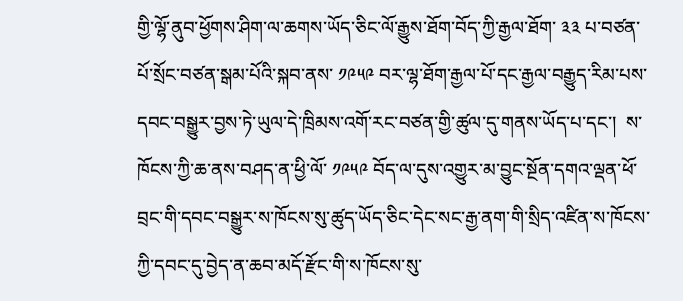གྱི་ལྷོ་ནུབ་ཕྱོགས་ཤིག་ལ་ཆགས་ཡོད་ཅིང་ལོ་རྒྱུས་ཐོག་བོད་ཀྱི་རྒྱལ་ཐོག་ ༣༣ པ་བཙན་པོ་སྲོང་བཙན་སྒམ་པོའི་སྐབ་ནས་ ༡༩༥༩ བར་ལྷ་ཐོག་རྒྱལ་པོ་དང་རྒྱལ་བརྒྱུད་རིམ་པས་དབང་བསྒྱུར་བྱས་ཏེ་ཡུལ་དེ་ཁྲིམས་འགོ་རང་བཙན་གྱི་ཚུལ་དུ་གནས་ཡོད་པ་དང་།  ས་ཁོངས་ཀྱི་ཆ་ནས་བཤད་ན་ཕྱི་ལོ་ ༡༩༥༩ བོད་ལ་དུས་འགྱུར་མ་བྱུང་སྔོན་དགའ་ལྡན་ཕོ་བྲང་གི་དབང་བསྒྱུར་ས་ཁོངས་སུ་ཚུད་ཡོད་ཅིང་དེང་སང་རྒྱ་ནག་གི་སྲིད་འཛིན་ས་ཁོངས་ཀྱི་དབང་དུ་བྱེད་ན་ཆབ་མདོ་རྫོང་གི་ས་ཁོངས་སུ་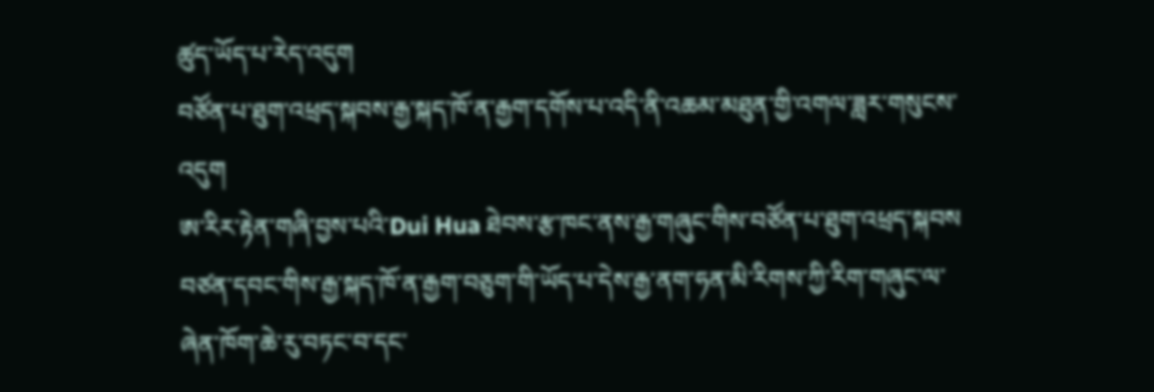ཚུད་ཡོད་པ་རེད་འདུག
བཙོན་པ་ཐུག་འཕྲད་སྐབས་རྒྱ་སྐད་ཁོ་ན་རྒྱག་དགོས་པ་འདི་ནི་འཆམ་མཐུན་གྱི་འགལ་ཟླར་གསུངས་འདུག
ཨ་རིར་རྟེན་གཞི་བྱས་པའི་Dui Hua ཐེབས་རྩ་ཁང་ནས་རྒྱ་གཞུང་གིས་བཙོན་པ་ཐུག་འཕྲད་སྐབས བཙན་དབང་གིས་རྒྱ་སྐད་ཁོ་ན་རྒྱག་བཅུག་གི་ཡོད་པ་དེས་རྒྱ་ནག་ཧན་མི་རིགས་ཀྱི་རིག་གཞུང་ལ་ཞེན་ཁོག་ཆེ་རུ་བཏང་བ་དང་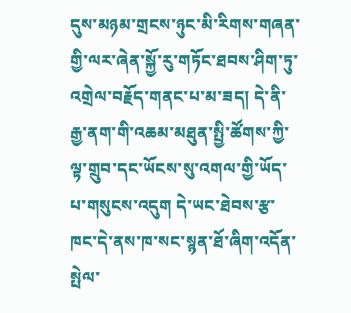དུས་མཉམ་གྲངས་ཉུང་མི་རིགས་གཞན་གྱི་ལར་ཞེན་སྐྱོ་རུ་གཏོང་ཐབས་ཤིག་ཏུ་འགྲེལ་བརྗོད་གནང་པ་མ་ཟད། དེ་ནི་རྒྱ་ནག་གི་འཆམ་མཐུན་སྤྱི་ཚོགས་ཀྱི་ལྟ་གྲུབ་དང་ཡོངས་སུ་འགལ་གྱི་ཡོད་པ་གསུངས་འདུག དེ་ཡང་ཐེབས་རྩ་ཁང་དེ་ནས་ཁ་སང་སྙན་ཐོ་ཞིག་འདོན་སྤེལ་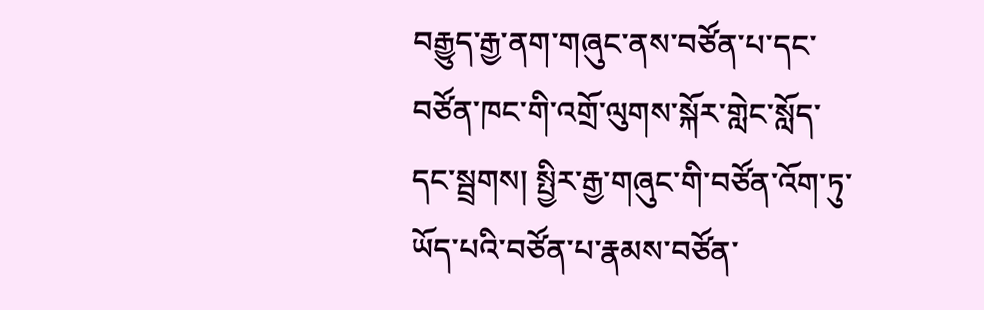བརྒྱུད་རྒྱ་ནག་གཞུང་ནས་བཙོན་པ་དང་བཙོན་ཁང་གི་འགྲོ་ལུགས་སྐོར་གླེང་སློད་དང་སྦྲགས། སྤྱིར་རྒྱ་གཞུང་གི་བཙོན་འོག་ཏུ་ཡོད་པའི་བཙོན་པ་རྣམས་བཙོན་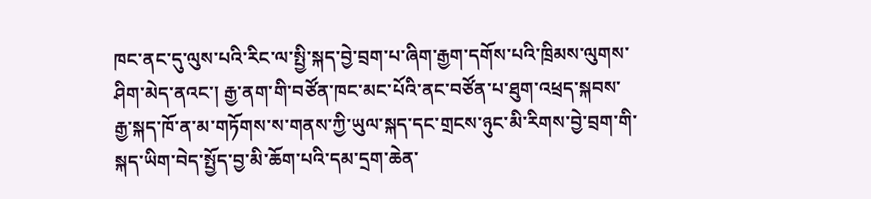ཁང་ནང་དུ་ལུས་པའི་རིང་ལ་སྤྱི་སྐད་བྱེ་བྲག་པ་ཞིག་རྒྱག་དགོས་པའི་ཁྲིམས་ལུགས་ཤིག་མེད་ནའང་། རྒྱ་ནག་གི་བཙོན་ཁང་མང་པོའི་ནང་བཙོན་པ་ཐུག་འཕྲད་སྐབས་རྒྱ་སྐད་ཁོ་ན་མ་གཏོགས་ས་གནས་ཀྱི་ཡུལ་སྐད་དང་གྲངས་ཉུང་མི་རིགས་བྱེ་བྲག་གི་སྐད་ཡིག་བེད་སྤྱོད་བྱ་མི་ཆོག་པའི་དམ་དྲག་ཆེན་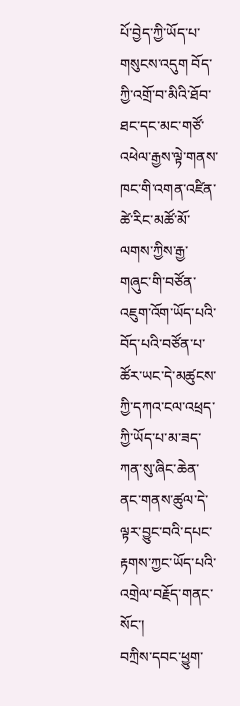པོ་བྱེད་ཀྱི་ཡོད་པ་གསུངས་འདུག བོད་ཀྱི་འགྲོ་བ་མིའི་ཐོབ་ཐང་དང་མང་གཙོ་འཕེལ་རྒྱས་ལྟེ་གནས་ཁང་གི་འགན་འཛིན་ཚེ་རིང་མཚོ་མོ་ལགས་ཀྱིས་རྒྱ་གཞུང་གི་བཙོན་འཇུག་འོག་ཡོད་པའི་བོད་པའི་བཙོན་པ་ཚོར་ཡང་དེ་མཚུངས་ཀྱི་དཀའ་ངལ་འཕྲད་ཀྱི་ཡོད་པ་མ་ཟད་ཀན་སུ་ཞིང་ཆེན་ནང་གནས་ཚུལ་དེ་ལྟར་བྱུང་བའི་དཔང་རྟགས་ཀྱང་ཡོད་པའི་འགྲེལ་བརྗོད་གནང་སོང་།
བཀྲིས་དབང་ཕྱུག་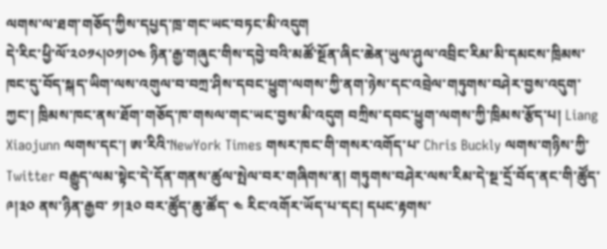ལགས་ལ་ཐག་གཅོད་ཀྱིས་དཔྱད་ཁྲ་གང་ཡང་བཏང་མི་འདུག
དེ་རིང་ཕྱི་ལོ་༢༠༡༨།༠༡།༠༤ ཉིན་རྒྱ་གཞུང་གིས་དབྱེ་བའི་མཚོ་སྔོན་ཞིང་ཆེན་ཡུལ་ཤུལ་འབྲིང་རིམ་མི་དམངས་ཁྲིམས་ཁང་དུ་བོད་སྐད་ཡིག་ལས་འགུལ་བ་བཀྲ་ཤིས་དབང་ཕྱུག་ལགས་ཀྱི་ནག་ཉེས་དང་འབྲེལ་གཏུགས་བཤེར་བྱས་འདུག་ཀྱང་། ཁྲིམས་ཁང་ནས་ཐོག་གཅོད་ཁ་གསལ་གང་ཡང་བྱས་མི་འདུག བཀྲིས་དབང་ཕྱུག་ལགས་ཀྱི་ཁྲིམས་རྩོད་པ། Liang Xiaojunn ལགས་དང་། ཨ་རིའི་NewYork Times གསར་ཁང་གི་གསར་འགོད་པ་ Chris Buckly ལགས་གཉིས་ཀྱི་ Twitter བརྒྱུད་ལམ་སྟེང་དེ་དོན་གནས་ཚུལ་སྤེལ་བར་གཞིགས་ན། གཏུགས་བཤེར་ལས་རིམ་དེ་སྔ་དྲོ་བོད་ནང་གི་ཚོུད་ ༩།༣༠ ནས་ཉིན་རྒྱབ་ ༡།༣༠ བར་ཚོུད་ཆུ་ཚོད་ ༤ རིང་འགོར་ཡོད་པ་དང། དཔང་རྟགས་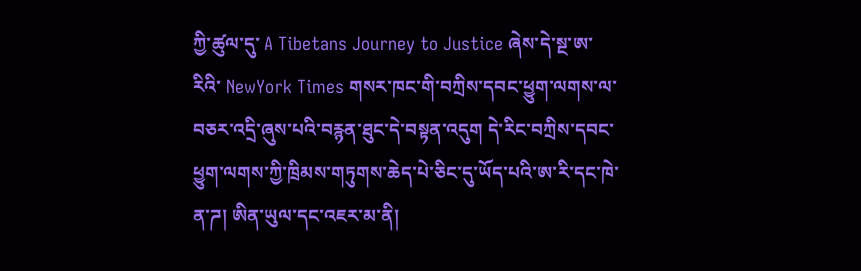ཀྱི་ཚུལ་དུ་ A Tibetans Journey to Justice ཞེས་དེ་སྔ་ཨ་རིའི་ NewYork Times གསར་ཁང་གི་བཀྲིས་དབང་ཕྱུག་ལགས་ལ་བཅར་འདྲི་ཞུས་པའི་བརྙན་ཐུང་དེ་བསྟན་འདུག དེ་རིང་བཀྲིས་དབང་ཕྱུག་ལགས་ཀྱི་ཁྲིམས་གཏུགས་ཆེད་པེ་ཅིང་དུ་ཡོད་པའི་ཨ་རི་དང་ཁེ་ན་ཌ། ཨིན་ཡུལ་དང་འཇར་མ་ནི།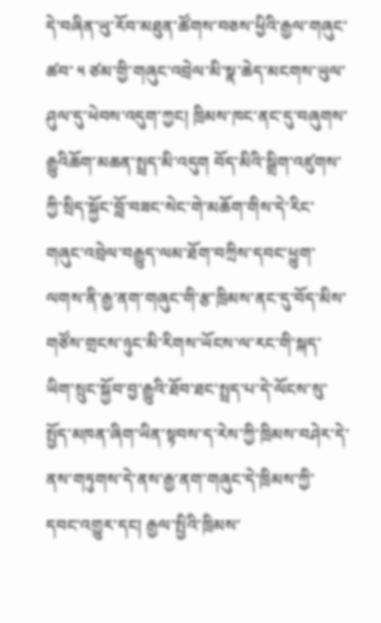དེ་བཞིན་ཡུ་རོབ་མཐུན་ཚོགས་བཅས་ཕྱིའི་རྒྱལ་གཞུང་ཚབ་ ༥ ཙམ་གྱི་གཞུང་འབྲེལ་མི་སྣ་ཆེད་མངགས་ཡུལ་ཤུལ་དུ་ཕེབས་འདུག་ཀྱང། ཁྲིམས་ཁང་ནང་དུ་བཞུགས་རྒྱུའིཆོག་མཆན་སྤྲད་མི་འདུག བོད་མིའི་སྒྲིག་འཛུགས་ཀྱི་སྲིད་སྐྱོང་བློ་བཟང་སེང་གེ་མཆོག་གིས་དེ་རིང་གཞུང་འབྲེལ་བརྒྱུད་ལམ་ཐོག་བཀྲིས་དབང་ཕྱུག་ལགས་ནི་རྒྱ་ནག་གཞུང་གི་རྩ་ཁྲིམས་ནང་དུ་བོད་མིས་གཙོས་གྲངས་ཉུང་མི་རིགས་ཡོངས་ལ་རང་གི་སྐད་ཡིག་སྲུང་སྐྱོབ་བྱ་རྒྱུའི་ཐོབ་ཐང་སྤྲད་པ་དེ་ལོངས་སུ་སྤྱོད་མཁན་ཞིག་ཡིན་སྟབས་ད་རེས་ཀྱི་ཁྲིམས་བཤེར་དེ་ནས་གཏུགས་དེ་ནས་རྒྱ་ནག་གཞུང་དེ་ཁྲིམས་ཀྱི་དབང་འགྱུར་དང། རྒྱལ་སྤྱིའི་ཁྲིམས་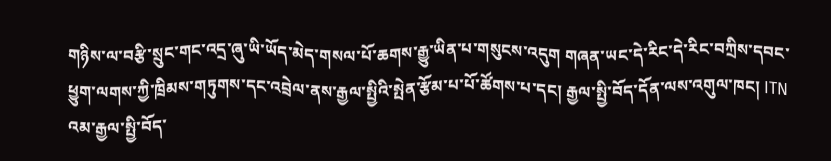གཉིས་ལ་བརྩི་སྲུང་གང་འདྲ་ཞུ་ཡི་ཡོད་མེད་གསལ་པོ་ཆགས་རྒྱུ་ཡིན་པ་གསུངས་འདུག གཞན་ཡང་དེ་རིང་དེ་རིང་བཀྲིས་དབང་ཕྱུག་ལགས་ཀྱི་ཁྲིམས་གཏུགས་དང་འབྲེལ་ནས་རྒྱལ་སྤྱིའི་སྤེན་རྩོམ་པ་པོ་ཚོགས་པ་དང། རྒྱལ་སྤྱི་བོད་དོན་ལས་འགུལ་ཁང། ITN འམ་རྒྱལ་སྤྱི་བོད་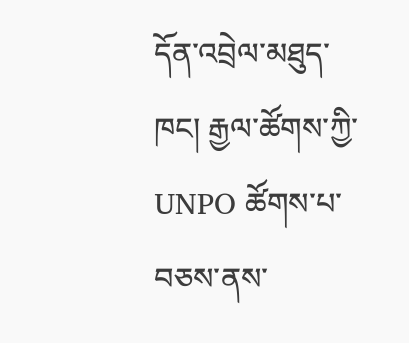དོན་འབྲེལ་མཐུད་ཁང། རྒྱལ་ཚོགས་ཀྱི་ UNPO ཚོགས་པ་བཅས་ནས་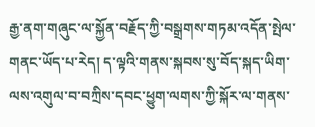རྒྱ་ནག་གཞུང་ལ་སྐྱོན་བརྗོད་ཀྱི་བསྒྲགས་གཏམ་འདོན་སྤེལ་གནང་ཡོད་པ་རེད། ད་ལྟའི་གནས་སྐབས་སུ་བོད་སྐད་ཡིག་ལས་འགུལ་བ་བཀྲིས་དབང་ཕྱུག་ལགས་ཀྱི་སྐོར་ལ་གནས་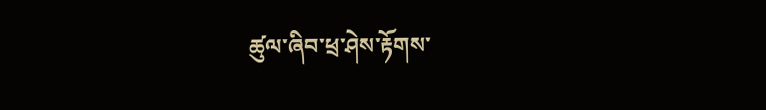ཚུལ་ཞིབ་ཕྲ་ཤེས་རྟོགས་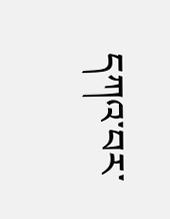དཀའ་བར་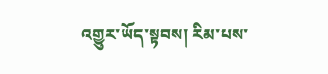འགྱུར་ཡོད་སྟབས། རིམ་པས་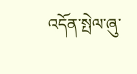འདོན་སྤེལ་ཞུ་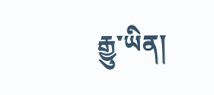རྒྱུ་ཡིན།